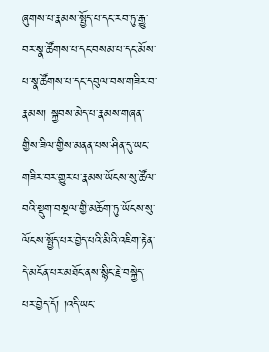ཞུགས་པ་རྣམས་སྤྱོད་པ་དང་རབ་ཏུ་རྒྱུ་བར་སྣ་ཚོགས་པ་དང་བསམ་པ་དང་མོས་པ་སྣ་ཚོགས་པ་དང་དབུལ་བས་གཟིར་བ་རྣམས། སྐྱབས་མེད་པ་རྣམས་གཞན་གྱིས་ཟིལ་གྱིས་མནན་པས་ཤིན་དུ་ཡང་གཟིར་བར་གྱུར་པ་རྣམས་ཡོངས་སུ་ཚོལ་བའི་སྡུག་བསྔལ་གྱི་མཆོག་ཏུ་ཡོངས་སུ་ལོངས་སྤྱོད་པར་བྱེད་པའི་མིའི་འཇིག་རྟེན་དེ་མངོན་པར་མཐོང་ནས་སྙིང་རྗེ་བསྐྱེད་པར་བྱེད་དོ། །འདི་ཡང་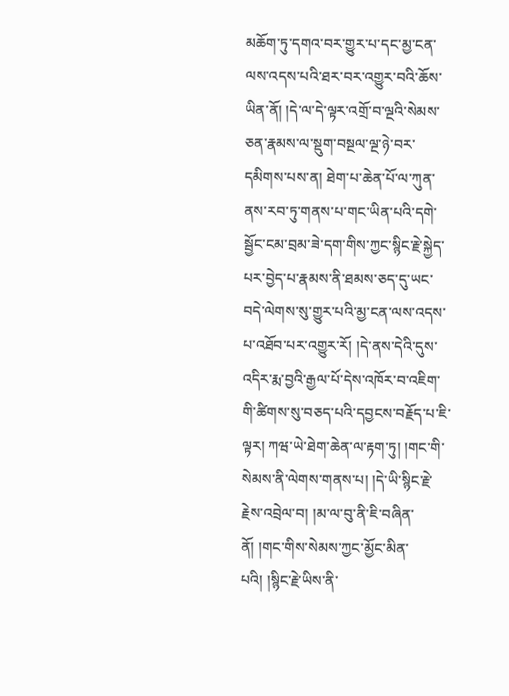མཆོག་ཏུ་དགའ་བར་གྱུར་པ་དང་མྱ་ངན་ལས་འདས་པའི་ཐར་བར་འགྱུར་བའི་ཆོས་ཡིན་ནོ། །དེ་ལ་དེ་ལྟར་འགྲོ་བ་ལྔའི་སེམས་ཅན་རྣམས་ལ་སྡུག་བསྔལ་ལྔ་ཉེ་བར་དམིགས་པས་ན། ཐེག་པ་ཆེན་པོ་ལ་ཀུན་ནས་རབ་ཏུ་གནས་པ་གང་ཡིན་པའི་དགེ་སྦྱོང་ངམ་བྲམ་ཟེ་དག་གིས་ཀྱང་སྙིང་རྗེ་སྐྱེད་པར་བྱེད་པ་རྣམས་ནི་ཐམས་ཅད་དུ་ཡང་བདེ་ལེགས་སུ་གྱུར་པའི་མྱ་ངན་ལས་འདས་པ་འཐོབ་པར་འགྱུར་རོ། །དེ་ནས་དེའི་དུས་འདིར་རྨ་བྱའི་རྒྱལ་པོ་དེས་འཁོར་བ་འཇིག་གི་ཚིགས་སུ་བཅད་པའི་དབྱངས་བརྗོད་པ་ཇི་ལྟར། ཀཝ་ཡེ་ཐེག་ཆེན་ལ་རྟག་ཏུ། །གང་གི་སེམས་ནི་ལེགས་གནས་པ། །དེ་ཡི་སྙིང་རྗེ་རྗེས་འབྲེལ་བ། །མ་ལ་བུ་ནི་ཇི་བཞིན་ནོ། །གང་གིས་སེམས་ཀྱང་མྱོང་མིན་པའི། །སྙིང་རྗེ་ཡིས་ནི་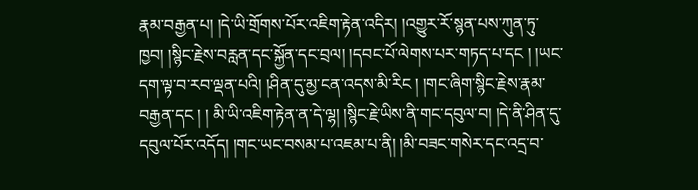རྣམ་བརྒྱན་པ། །དེ་ཡི་གྲོགས་པོར་འཇིག་རྟེན་འདིར། །འགྱུར་རོ་སྙན་པས་ཀུན་ཏུ་ཁྱབ། །སྙིང་རྗེས་བརླན་དང་སྐྱོན་དང་བྲལ། །དབང་པོ་ལེགས་པར་གཏད་པ་དང ། །ཡང་དག་ལྟ་བ་རབ་ལྡན་པའི། །ཤིན་དུ་མྱ་ངན་འདས་མི་རིང ། །གང་ཞིག་སྙིང་རྗེས་རྣམ་བརྒྱན་དང ། ། མི་ཡི་འཇིག་རྟེན་ན་དེ་ལྷ། །སྙིང་རྗེ་ཡིས་ནི་གང་དབུལ་བ། །དེ་ནི་ཤིན་དུ་དབུལ་པོར་འདོད། །གང་ཡང་བསམ་པ་འཇམ་པ་ནི། །མི་བཟང་གསེར་དང་འདྲ་བ་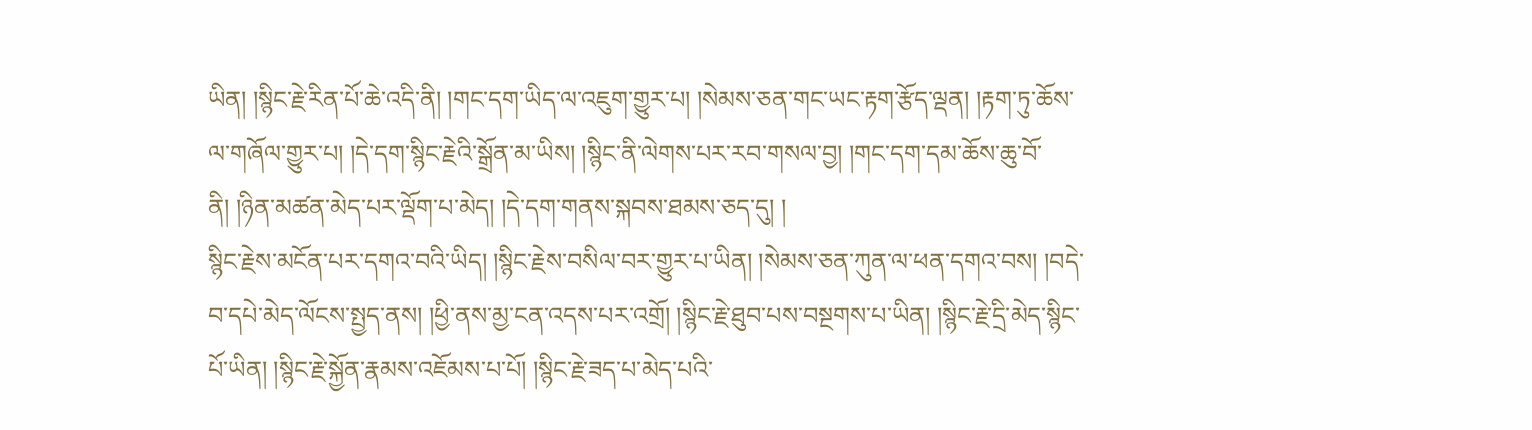ཡིན། །སྙིང་རྗེ་རིན་པོ་ཆེ་འདི་ནི། །གང་དག་ཡིད་ལ་འཇུག་གྱུར་པ། །སེམས་ཅན་གང་ཡང་རྟག་རྩོད་ལྡན། །རྟག་ཏུ་ཆོས་ལ་གཞོལ་གྱུར་པ། །དེ་དག་སྙིང་རྗེའི་སྒྲོན་མ་ཡིས། །སྙིང་ནི་ལེགས་པར་རབ་གསལ་བྱ། །གང་དག་དམ་ཆོས་ཆུ་བོ་ནི། །ཉིན་མཚན་མེད་པར་ལྡོག་པ་མེད། །དེ་དག་གནས་སྐབས་ཐམས་ཅད་དུ། །
སྙིང་རྗེས་མངོན་པར་དགའ་བའི་ཡིད། །སྙིང་རྗེས་བསིལ་བར་གྱུར་པ་ཡིན། །སེམས་ཅན་ཀུན་ལ་ཕན་དགའ་བས། །བདེ་བ་དཔེ་མེད་ལོངས་སྤྱད་ནས། །ཕྱི་ནས་མྱ་ངན་འདས་པར་འགྲོ། །སྙིང་རྗེ་ཐུབ་པས་བསྔགས་པ་ཡིན། །སྙིང་རྗེ་དྲི་མེད་སྙིང་པོ་ཡིན། །སྙིང་རྗེ་སྐྱོན་རྣམས་འཇོམས་པ་པོ། །སྙིང་རྗེ་ཟད་པ་མེད་པའི་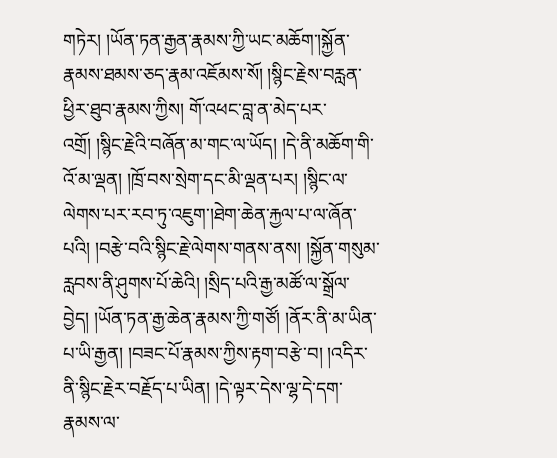གཏེར། །ཡོན་ཏན་རྒྱན་རྣམས་ཀྱི་ཡང་མཆོག་།སྐྱོན་རྣམས་ཐམས་ཅད་རྣམ་འཇོམས་སོ། །སྙིང་རྗེས་བརླན་ཕྱིར་ཐུབ་རྣམས་ཀྱིས། གོ་འཕང་བླ་ན་མེད་པར་འགྲོ། །སྙིང་རྗེའི་བཞོན་མ་གང་ལ་ཡོད། །དེ་ནི་མཆོག་གི་འོ་མ་ལྡན། །ཁྲོ་བས་སྲེག་དང་མི་ལྡན་པར། །སྙིང་ལ་ལེགས་པར་རབ་ཏུ་འཇུག་།ཐེག་ཆེན་རྐྱལ་པ་ལ་ཞོན་པའི། །བརྩེ་བའི་སྙིང་རྗེ་ལེགས་གནས་ནས། །སྐྱོན་གསུམ་རླབས་ནི་ཤུགས་པོ་ཆེའི། །སྲིད་པའི་རྒྱ་མཚོ་ལ་སྒྲོལ་བྱེད། །ཡོན་ཏན་རྒྱ་ཆེན་རྣམས་ཀྱི་གཙོ། །ནོར་ནི་མ་ཡིན་པ་ཡི་རྒྱན། །བཟང་པོ་རྣམས་ཀྱིས་རྟག་བརྩེ་བ། །འདིར་ནི་སྙིང་རྗེར་བརྗོད་པ་ཡིན། །དེ་ལྟར་དེས་ལྷ་དེ་དག་རྣམས་ལ་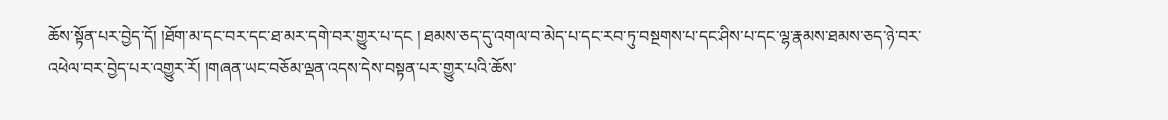ཆོས་སྟོན་པར་བྱེད་དོ། །ཐོག་མ་དང་བར་དང་ཐ་མར་དགེ་བར་གྱུར་པ་དང ། ཐམས་ཅད་དུ་འགལ་བ་མེད་པ་དང་རབ་ཏུ་བསྔགས་པ་དང་ཤིས་པ་དང་ལྷ་རྣམས་ཐམས་ཅད་ཉེ་བར་འཕེལ་བར་བྱེད་པར་འགྱུར་རོ། །གཞན་ཡང་བཅོམ་ལྡན་འདས་དེས་བསྟན་པར་གྱུར་པའི་ཆོས་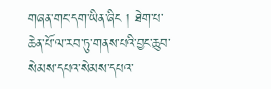གཞན་གང་དག་ཡིན་ཞིང ། ཐེག་པ་ཆེན་པོ་ལ་རབ་ཏུ་གནས་པའི་བྱང་ཆུབ་སེམས་དཔའ་སེམས་དཔའ་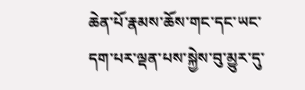ཆེན་པོ་རྣམས་ཆོས་གང་དང་ཡང་དག་པར་ལྡན་པས་སྐྱེས་བུ་མྱུར་དུ་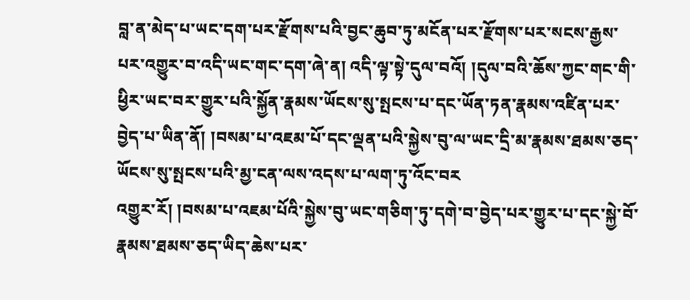བླ་ན་མེད་པ་ཡང་དག་པར་རྫོགས་པའི་བྱང་ཆུབ་ཏུ་མངོན་པར་རྫོགས་པར་སངས་རྒྱས་པར་འགྱུར་བ་འདི་ཡང་གང་དག་ཞེ་ན། འདི་ལྟ་སྟེ་དུལ་བའོ། །དུལ་བའི་ཆོས་ཀྱང་གང་གི་ཕྱིར་ཡང་བར་གྱུར་པའི་སྐྱོན་རྣམས་ཡོངས་སུ་སྤངས་པ་དང་ཡོན་ཏན་རྣམས་འཛིན་པར་བྱེད་པ་ཡིན་ནོ། །བསམ་པ་འཇམ་པོ་དང་ལྡན་པའི་སྐྱེས་བུ་ལ་ཡང་དྲི་མ་རྣམས་ཐམས་ཅད་ཡོངས་སུ་སྤངས་པའི་མྱ་ངན་ལས་འདས་པ་ལག་ཏུ་འོང་བར
འགྱུར་རོ། །བསམ་པ་འཇམ་པོའི་སྐྱེས་བུ་ཡང་གཅིག་ཏུ་དགེ་བ་བྱེད་པར་གྱུར་པ་དང་སྐྱེ་བོ་རྣམས་ཐམས་ཅད་ཡིད་ཆེས་པར་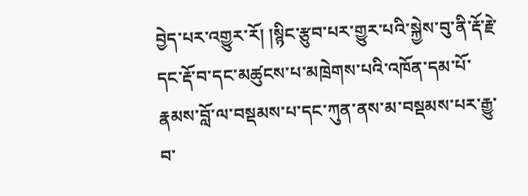བྱེད་པར་འགྱུར་རོ། །སྙིང་རྩུབ་པར་གྱུར་པའི་སྐྱེས་བུ་ནི་རྡོ་རྗེ་དང་རྡོ་བ་དང་མཚུངས་པ་མཁྲེགས་པའི་འཁོན་དམ་པོ་རྣམས་བློ་ལ་བསྡམས་པ་དང་ཀུན་ནས་མ་བསྡམས་པར་རྒྱུ་བ་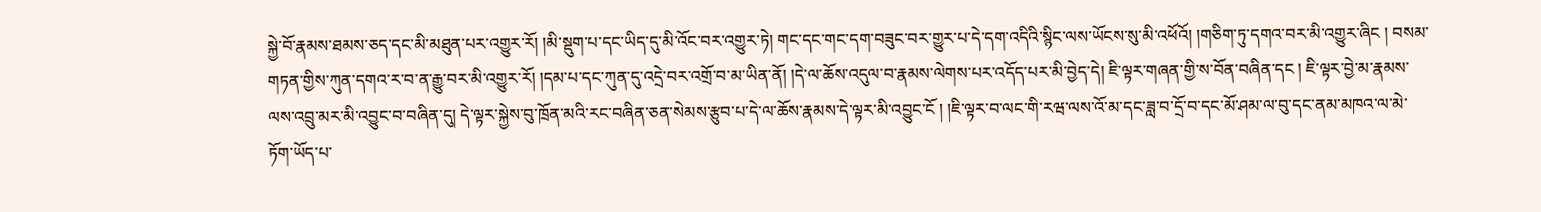སྐྱེ་བོ་རྣམས་ཐམས་ཅད་དང་མི་མཐུན་པར་འགྱུར་རོ། །མི་སྡུག་པ་དང་ཡིད་དུ་མི་འོང་བར་འགྱུར་ཏེ། གང་དང་གང་དག་བཟུང་བར་གྱུར་པ་དེ་དག་འདིའི་སྙིང་ལས་ཡོངས་སུ་མི་འཕོའོ། །གཅིག་ཏུ་དགའ་བར་མི་འགྱུར་ཞིང ། བསམ་གཏན་གྱིས་ཀུན་དགའ་ར་བ་ན་རྒྱུ་བར་མི་འགྱུར་རོ། །དམ་པ་དང་ཀུན་དུ་འདྲེ་བར་འགྲོ་བ་མ་ཡིན་ནོ། །དེ་ལ་ཆོས་འདུལ་བ་རྣམས་ལེགས་པར་འདོད་པར་མི་བྱེད་དེ། ཇི་ལྟར་གཞན་གྱི་ས་བོན་བཞིན་དང ། ཇི་ལྟར་བྱེ་མ་རྣམས་ལས་འབྲུ་མར་མི་འབྱུང་བ་བཞིན་དུ། དེ་ལྟར་སྐྱེས་བུ་ཁྲོན་མའི་རང་བཞིན་ཅན་སེམས་རྩུབ་པ་དེ་ལ་ཆོས་རྣམས་དེ་ལྟར་མི་འབྱུང་ངོ ། །ཇི་ལྟར་བ་ལང་གི་རཝ་ལས་འོ་མ་དང་ཟླ་བ་དྲོ་བ་དང་མོ་ཤམ་ལ་བུ་དང་ནམ་མཁའ་ལ་མེ་ཏོག་ཡོད་པ་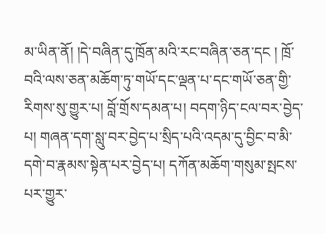མ་ཡིན་ནོ། །དེ་བཞིན་དུ་ཁྲོན་མའི་རང་བཞིན་ཅན་དང ། ཁྲོ་བའི་ལས་ཅན་མཆོག་ཏུ་གཡོ་དང་ལྡན་པ་དང་གཡོ་ཅན་གྱི་རིགས་སུ་གྱུར་པ། བློ་གྲོས་དམན་པ། བདག་ཉིད་ངལ་བར་བྱེད་པ། གཞན་དག་སླུ་བར་བྱེད་པ་སྲིད་པའི་འདམ་དུ་བྱིང་བ་མི་དགེ་བ་རྣམས་སྟེན་པར་བྱེད་པ། དཀོན་མཆོག་གསུམ་སྤངས་པར་གྱུར་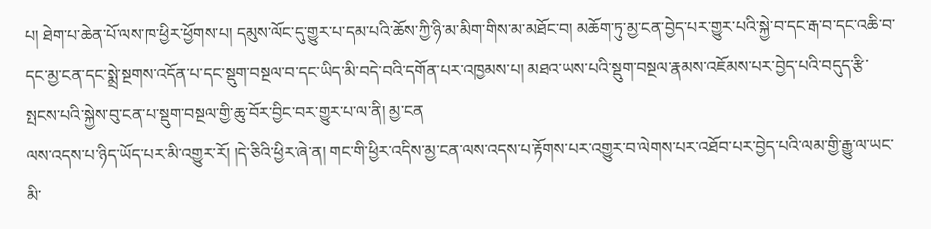པ། ཐེག་པ་ཆེན་པོ་ལས་ཁ་ཕྱིར་ཕྱོགས་པ། དམུས་ལོང་དུ་གྱུར་པ་དམ་པའི་ཆོས་ཀྱི་ཉི་མ་མིག་གིས་མ་མཐོང་བ། མཆོག་ཏུ་མྱ་ངན་བྱེད་པར་གྱུར་པའི་སྐྱེ་བ་དང་རྒ་བ་དང་འཆི་བ་དང་མྱ་ངན་དང་སྨྲེ་སྔགས་འདོན་པ་དང་སྡུག་བསྔལ་བ་དང་ཡིད་མི་བདེ་བའི་དགོན་པར་འཁྱམས་པ། མཐའ་ཡས་པའི་སྡུག་བསྔལ་རྣམས་འཇོམས་པར་བྱེད་པའི་བདུད་རྩི་སྤངས་པའི་སྐྱེས་བུ་ངན་པ་སྡུག་བསྔལ་གྱི་ཆུ་བོར་བྱིང་བར་གྱུར་པ་ལ་ནི། མྱ་ངན
ལས་འདས་པ་ཉིད་ཡོད་པར་མི་འགྱུར་རོ། །དེ་ཅིའི་ཕྱིར་ཞེ་ན། གང་གི་ཕྱིར་འདིས་མྱ་ངན་ལས་འདས་པ་རྟོགས་པར་འགྱུར་བ་ལེགས་པར་འཐོབ་པར་བྱེད་པའི་ལམ་གྱི་རྒྱུ་ལ་ཡང་མི་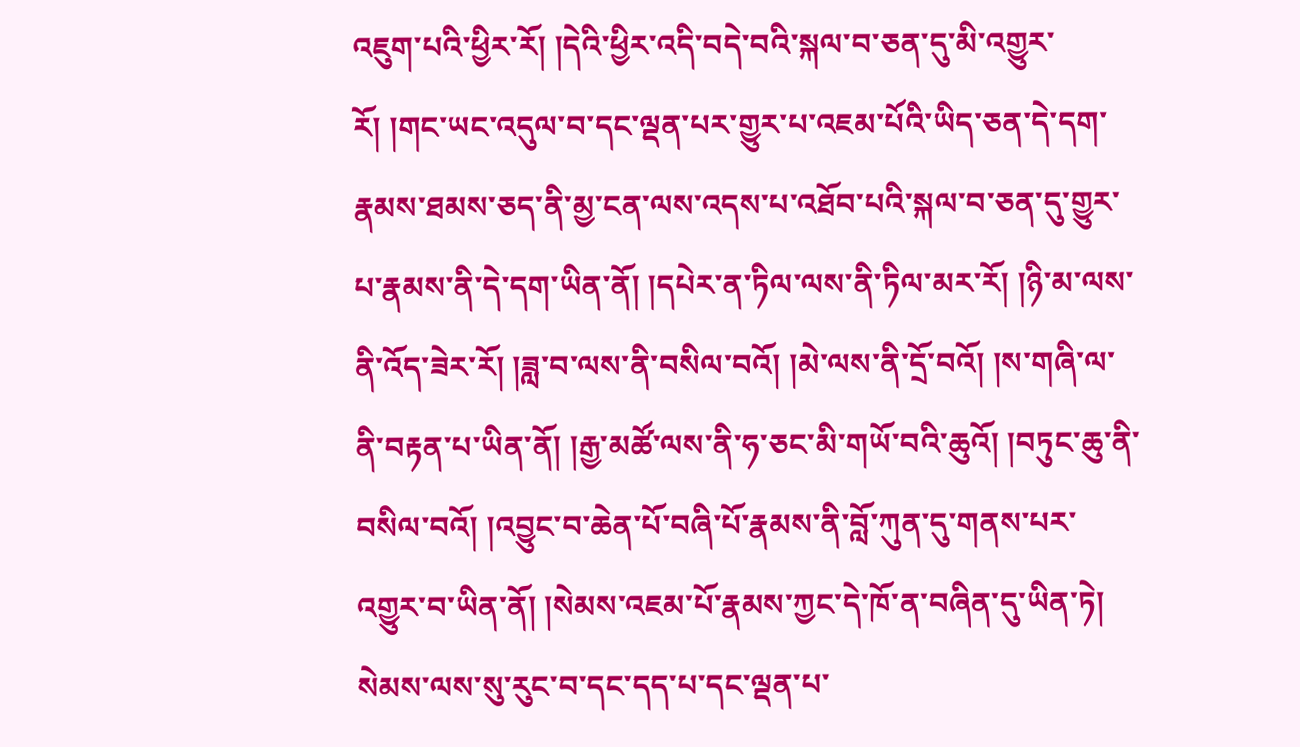འཇུག་པའི་ཕྱིར་རོ། །དེའི་ཕྱིར་འདི་བདེ་བའི་སྐལ་བ་ཅན་དུ་མི་འགྱུར་རོ། །གང་ཡང་འདུལ་བ་དང་ལྡན་པར་གྱུར་པ་འཇམ་པོའི་ཡིད་ཅན་དེ་དག་རྣམས་ཐམས་ཅད་ནི་མྱ་ངན་ལས་འདས་པ་འཐོབ་པའི་སྐལ་བ་ཅན་དུ་གྱུར་པ་རྣམས་ནི་དེ་དག་ཡིན་ནོ། །དཔེར་ན་ཏིལ་ལས་ནི་ཏིལ་མར་རོ། །ཉི་མ་ལས་ནི་འོད་ཟེར་རོ། །ཟླ་བ་ལས་ནི་བསིལ་བའོ། །མེ་ལས་ནི་དྲོ་བའོ། །ས་གཞི་ལ་ནི་བརྟན་པ་ཡིན་ནོ། །རྒྱ་མཚོ་ལས་ནི་ཧ་ཅང་མི་གཡོ་བའི་ཆུའོ། །བཏུང་ཆུ་ནི་བསིལ་བའོ། །འབྱུང་བ་ཆེན་པོ་བཞི་པོ་རྣམས་ནི་བློ་ཀུན་དུ་གནས་པར་འགྱུར་བ་ཡིན་ནོ། །སེམས་འཇམ་པོ་རྣམས་ཀྱང་དེ་ཁོ་ན་བཞིན་དུ་ཡིན་ཏེ། སེམས་ལས་སུ་རུང་བ་དང་དད་པ་དང་ལྡན་པ་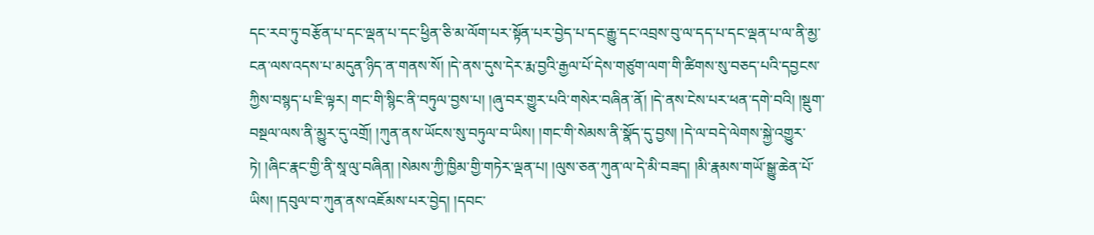དང་རབ་ཏུ་བརྩོན་པ་དང་ལྡན་པ་དང་ཕྱིན་ཅི་མ་ལོག་པར་སྟོན་པར་བྱེད་པ་དང་རྒྱུ་དང་འབྲས་བུ་ལ་དད་པ་དང་ལྡན་པ་ལ་ནི་མྱ་ངན་ལས་འདས་པ་མདུན་ཉིད་ན་གནས་སོ། །དེ་ནས་དུས་དེར་རྨ་བྱའི་རྒྱལ་པོ་དེས་གཙུག་ལག་གི་ཚིགས་སུ་བཅད་པའི་དབྱངས་ཀྱིས་བསྙད་པ་ཇི་ལྟར། གང་གི་སྙིང་ནི་བཏུལ་བྱས་པ། །ཞུ་བར་གྱུར་པའི་གསེར་བཞིན་ནོ། །དེ་ནས་ངེས་པར་ཕན་དགེ་བའི། །སྡུག་བསྔལ་ལས་ནི་མྱུར་དུ་འགྲོ། །ཀུན་ནས་ཡོངས་སུ་བཏུལ་བ་ཡིས། །གང་གི་སེམས་ནི་སྣོད་དུ་བྱས། །དེ་ལ་བདེ་ལེགས་སྐྱེ་འགྱུར་ཏེ། །ཞིང་རྣང་གྱི་ནི་སཱ་ལུ་བཞིན། །སེམས་ཀྱི་ཁྱིམ་གྱི་གཏེར་ལྡན་པ། །ལུས་ཅན་ཀུན་ལ་དེ་མི་བཟད། །མི་རྣམས་གཡོ་སྒྱུ་ཆེན་པོ་ཡིས། །དབུལ་བ་ཀུན་ནས་འཇོམས་པར་བྱེད། །དབང་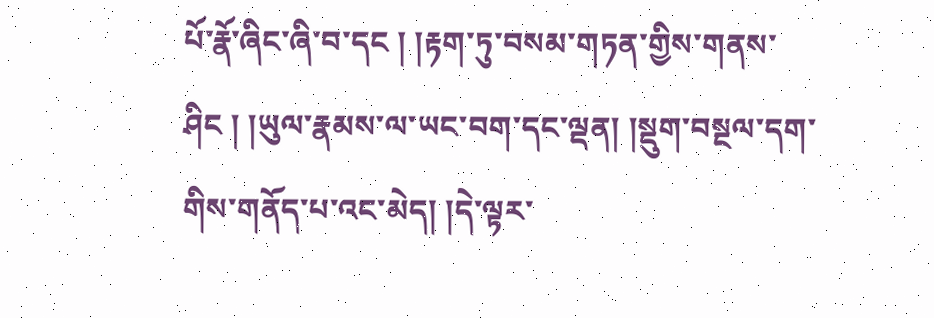པོ་རྣོ་ཞིང་ཞི་བ་དང ། །རྟག་ཏུ་བསམ་གཏན་གྱིས་གནས་ཤིང ། །ཡུལ་རྣམས་ལ་ཡང་བག་དང་ལྡན། །སྡུག་བསྔལ་དག་གིས་གནོད་པ་འང་མེད། །དེ་ལྟར་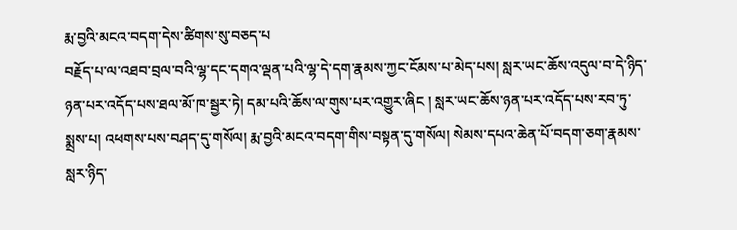རྨ་བྱའི་མངའ་བདག་དེས་ཚིགས་སུ་བཅད་པ
བརྗོད་པ་ལ་འཐབ་བྲལ་བའི་ལྷ་དང་དགའ་ལྡན་པའི་ལྷ་དེ་དག་རྣམས་ཀྱང་ངོམས་པ་མེད་པས། སླར་ཡང་ཆོས་འདུལ་བ་དེ་ཉིད་ཉན་པར་འདོད་པས་ཐལ་མོ་ཁ་སྦྱར་ཏེ། དམ་པའི་ཆོས་ལ་གུས་པར་འགྱུར་ཞིང ། སླར་ཡང་ཆོས་ཉན་པར་འདོད་པས་རབ་ཏུ་སྨྲས་པ། འཕགས་པས་བཤད་དུ་གསོལ། རྨ་བྱའི་མངའ་བདག་གིས་བསྟན་དུ་གསོལ། སེམས་དཔའ་ཆེན་པོ་བདག་ཅག་རྣམས་སླར་ཉིད་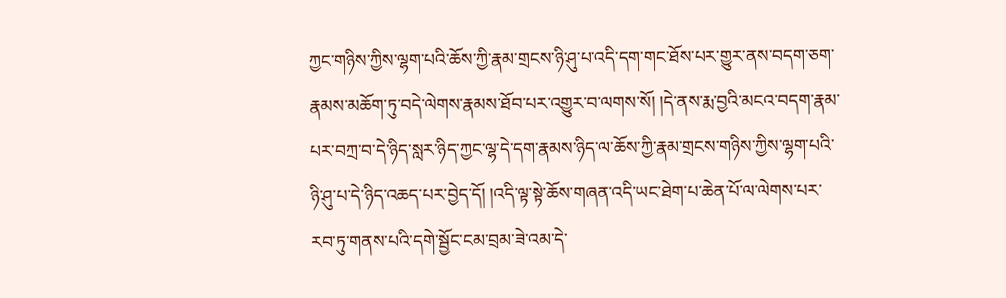ཀྱང་གཉིས་ཀྱིས་ལྷག་པའི་ཆོས་ཀྱི་རྣམ་གྲངས་ཉི་ཤུ་པ་འདི་དག་གང་ཐོས་པར་གྱུར་ནས་བདག་ཅག་རྣམས་མཆོག་ཏུ་བདེ་ལེགས་རྣམས་ཐོབ་པར་འགྱུར་བ་ལགས་སོ། །དེ་ནས་རྨ་བྱའི་མངའ་བདག་རྣམ་པར་བཀྲ་བ་དེ་ཉིད་སླར་ཉིད་ཀྱང་ལྷ་དེ་དག་རྣམས་ཉིད་ལ་ཆོས་ཀྱི་རྣམ་གྲངས་གཉིས་ཀྱིས་ལྷག་པའི་ཉི་ཤུ་པ་དེ་ཉིད་འཆད་པར་བྱེད་དོ། །འདི་ལྟ་སྟེ་ཆོས་གཞན་འདི་ཡང་ཐེག་པ་ཆེན་པོ་ལ་ལེགས་པར་རབ་ཏུ་གནས་པའི་དགེ་སྦྱོང་ངམ་བྲམ་ཟེ་འམ་དེ་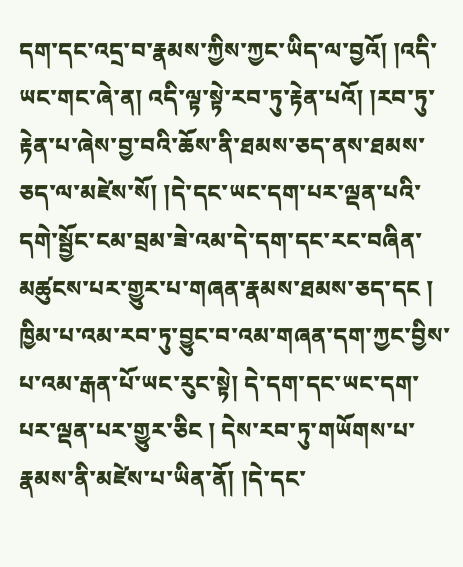དག་དང་འདྲ་བ་རྣམས་ཀྱིས་ཀྱང་ཡིད་ལ་བྱའོ། །འདི་ཡང་གང་ཞེ་ན། འདི་ལྟ་སྟེ་རབ་ཏུ་རྟེན་པའོ། །རབ་ཏུ་རྟེན་པ་ཞེས་བྱ་བའི་ཆོས་ནི་ཐམས་ཅད་ནས་ཐམས་ཅད་ལ་མཛེས་སོ། །དེ་དང་ཡང་དག་པར་ལྡན་པའི་དགེ་སྦྱོང་ངམ་བྲམ་ཟེ་འམ་དེ་དག་དང་རང་བཞིན་མཚུངས་པར་གྱུར་པ་གཞན་རྣམས་ཐམས་ཅད་དང ། ཁྱིམ་པ་འམ་རབ་ཏུ་བྱུང་བ་འམ་གཞན་དག་ཀྱང་བྱིས་པ་འམ་རྒན་པོ་ཡང་རུང་སྟེ། དེ་དག་དང་ཡང་དག་པར་ལྡན་པར་གྱུར་ཅིང ། དེས་རབ་ཏུ་གཡོགས་པ་རྣམས་ནི་མཛེས་པ་ཡིན་ནོ། །དེ་དང་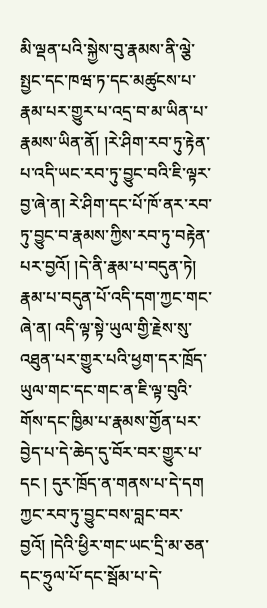མི་ལྡན་པའི་སྐྱེས་བུ་རྣམས་ནི་ལྕེ་སྤྱང་དང་ཁཝ་ཏ་དང་མཚུངས་པ་རྣམ་པར་གྱུར་པ་འདྲ་བ་མ་ཡིན་པ་རྣམས་ཡིན་ནོ། །རེ་ཤིག་རབ་ཏུ་རྟེན་པ་འདི་ཡང་རབ་ཏུ་བྱུང་བའི་ཇི་ལྟར་བྱ་ཞེ་ན། རེ་ཤིག་དང་པོ་ཁོ་ནར་རབ་ཏུ་བྱུང་བ་རྣམས་ཀྱིས་རབ་ཏུ་བརྟེན་པར་བྱའོ། །དེ་ནི་རྣམ་པ་བདུན་ཏེ། རྣམ་པ་བདུན་པོ་འདི་དག་ཀྱང་གང་ཞེ་ན། འདི་ལྟ་སྟེ་ཡུལ་གྱི་རྗེས་སུ་འཐུན་པར་གྱུར་པའི་ཕྱག་དར་ཁྲོད་ཡུལ་གང་དང་གང་ན་ཇི་ལྟ་བུའི་གོས་དང་ཁྱིམ་པ་རྣམས་གྱོན་པར་བྱེད་པ་དེ་ཆེད་དུ་བོར་བར་གྱུར་པ་དང ། དུར་ཁྲོད་ན་གནས་པ་དེ་དག
ཀྱང་རབ་ཏུ་བྱུང་བས་བླང་བར་བྱའོ། །དེའི་ཕྱིར་གང་ཡང་དྲི་མ་ཅན་དང་ཧྲུལ་པོ་དང་སྦོམ་པ་དེ་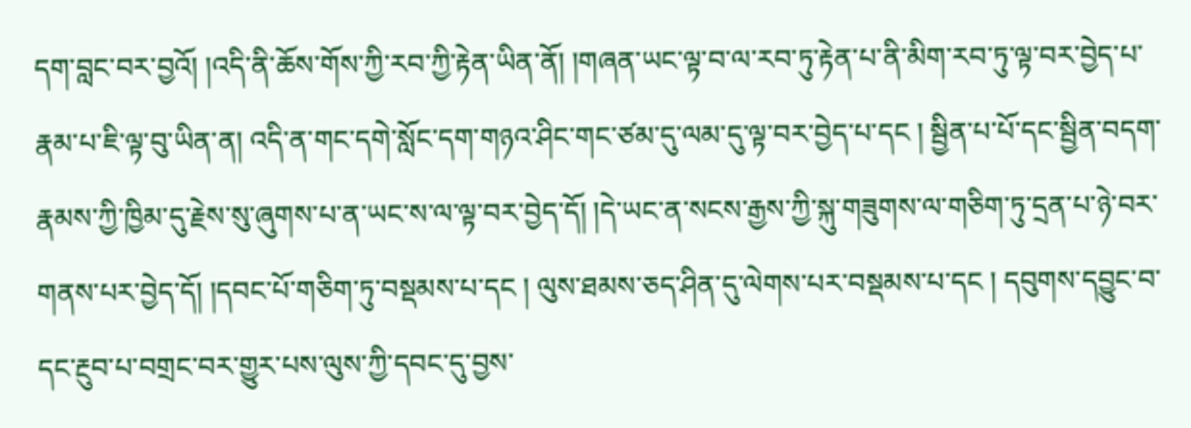དག་བླང་བར་བྱའོ། །འདི་ནི་ཆོས་གོས་ཀྱི་རབ་ཀྱི་རྟེན་ཡིན་ནོ། །གཞན་ཡང་ལྟ་བ་ལ་རབ་ཏུ་རྟེན་པ་ནི་མིག་རབ་ཏུ་ལྟ་བར་བྱེད་པ་རྣམ་པ་ཇི་ལྟ་བུ་ཡིན་ན། འདི་ན་གང་དགེ་སློང་དག་གཉའ་ཤིང་གང་ཙམ་དུ་ལམ་དུ་ལྟ་བར་བྱེད་པ་དང ། སྦྱིན་པ་པོ་དང་སྦྱིན་བདག་རྣམས་ཀྱི་ཁྱིམ་དུ་རྗེས་སུ་ཞུགས་པ་ན་ཡང་ས་ལ་ལྟ་བར་བྱེད་དོ། །དེ་ཡང་ན་སངས་རྒྱས་ཀྱི་སྐུ་གཟུགས་ལ་གཅིག་ཏུ་དྲན་པ་ཉེ་བར་གནས་པར་བྱེད་དོ། །དབང་པོ་གཅིག་ཏུ་བསྡམས་པ་དང ། ལུས་ཐམས་ཅད་ཤིན་དུ་ལེགས་པར་བསྡམས་པ་དང ། དབུགས་དབྱུང་བ་དང་རྔུབ་པ་བགྲང་བར་གྱུར་པས་ལུས་ཀྱི་དབང་དུ་བྱས་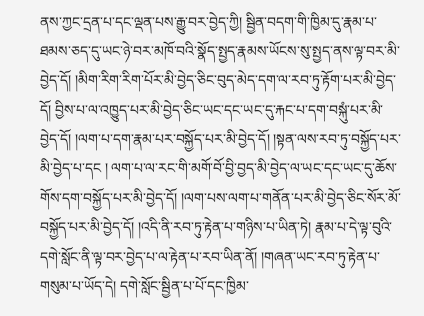ནས་ཀྱང་དྲན་པ་དང་ལྡན་པས་རྒྱུ་བར་བྱེད་ཀྱི། སྦྱིན་བདག་གི་ཁྱིམ་དུ་རྣམ་པ་ཐམས་ཅད་དུ་ཡང་ཉེ་བར་མཁོ་བའི་སྣོད་སྤྱད་རྣམས་ཡོངས་སུ་སྤྱད་ནས་ལྟ་བར་མི་བྱེད་དོ། །མིག་རིག་རིག་པོར་མི་བྱེད་ཅིང་བུད་མེད་དག་ལ་རབ་ཏུ་རྟོག་པར་མི་བྱེད་དོ། བྱིས་པ་ལ་འཁྱུད་པར་མི་བྱེད་ཅིང་ཡང་དང་ཡང་དུ་རྐང་པ་དག་བསྐུཾ་པར་མི་བྱེད་དོ། །ལག་པ་དག་རྣམ་པར་བསྐྱོད་པར་མི་བྱེད་དོ། །སྟན་ལས་རབ་ཏུ་བསྐྱོད་པར་མི་བྱེད་པ་དང ། ལག་པ་ལ་རང་གི་མགོ་བོ་བྱི་བྱད་མི་བྱེད་ལ་ཡང་དང་ཡང་དུ་ཆོས་གོས་དག་བསྐྱོད་པར་མི་བྱེད་དོ། །ལག་པས་ལག་པ་གནོན་པར་མི་བྱེད་ཅིང་སོར་མོ་བསྐྱོད་པར་མི་བྱེད་དོ། །འདི་ནི་རབ་ཏུ་རྟེན་པ་གཉིས་པ་ཡིན་ཏེ། རྣམ་པ་དེ་ལྟ་བུའི་དགེ་སློང་ནི་ལྟ་བར་བྱེད་པ་ལ་རྟེན་པ་རབ་ཡིན་ནོ། །གཞན་ཡང་རབ་ཏུ་རྟེན་པ་གསུམ་པ་ཡོད་དེ། དགེ་སློང་སྦྱིན་པ་པོ་དང་ཁྱིམ་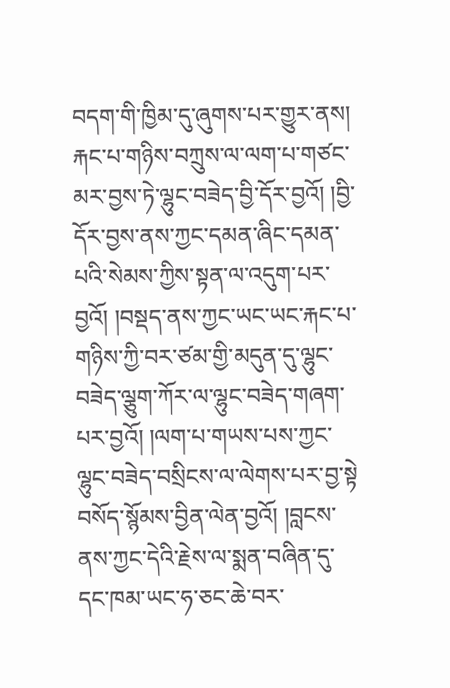བདག་གི་ཁྱིམ་དུ་ཞུགས་པར་གྱུར་ནས། རྐང་པ་གཉིས་བཀྲུས་ལ་ལག་པ་གཙང་མར་བྱས་ཏེ་ལྷུང་བཟེད་བྱི་དོར་བྱའོ། །བྱི་དོར་བྱས་ནས་ཀྱང་དམན་ཞིང་དམན་པའི་སེམས་ཀྱིས་སྟན་ལ་འདུག་པར་བྱའོ། །བསྡད་ནས་ཀྱང་ཡང་ཡང་རྐང་པ་གཉིས་ཀྱི་བར་ཙམ་གྱི་མདུན་དུ་ལྷུང་བཟེད་ལྕུག་ཀོར་ལ་ལྷུང་བཟེད་གཞག་པར་བྱའོ། །ལག་པ་གཡས་པས་ཀྱང་ལྷུང་བཟེད་བསྲིངས་ལ་ལེགས་པར་བྱ་སྟེ
བསོད་སྙོམས་བྱིན་ལེན་བྱའོ། །བླངས་ནས་ཀྱང་དེའི་རྗེས་ལ་སྨན་བཞིན་དུ་དང་ཁམ་ཡང་ཧ་ཅང་ཆེ་བར་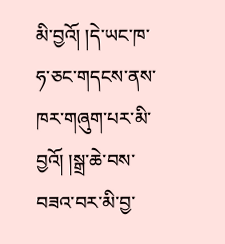མི་བྱའོ། །དེ་ཡང་ཁ་ཧ་ཅང་གདངས་ནས་ཁར་གཞུག་པར་མི་བྱའོ། །སྒྲ་ཆེ་བས་བཟའ་བར་མི་བྱ་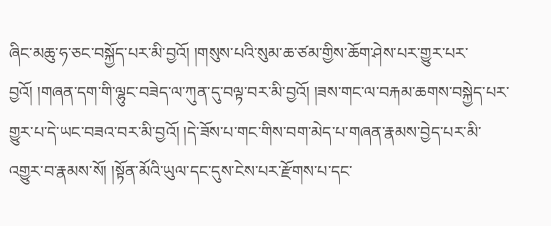ཞིང་མཆུ་ཧ་ཅང་བསྐྱོད་པར་མི་བྱའོ། །གསུས་པའི་སུམ་ཆ་ཙམ་གྱིས་ཆོག་ཤེས་པར་གྱུར་པར་བྱའོ། །གཞན་དག་གི་ལྷུང་བཟེད་ལ་ཀུན་དུ་བལྟ་བར་མི་བྱའོ། །ཟས་གང་ལ་བརྐམ་ཆགས་བསྐྱེད་པར་གྱུར་པ་དེ་ཡང་བཟའ་བར་མི་བྱའོ། །དེ་ཟོས་པ་གང་གིས་བག་མེད་པ་གཞན་རྣམས་བྱེད་པར་མི་འགྱུར་བ་རྣམས་སོ། །སྟོན་མོའི་ཡུལ་དང་དུས་ངེས་པར་རྫོགས་པ་དང་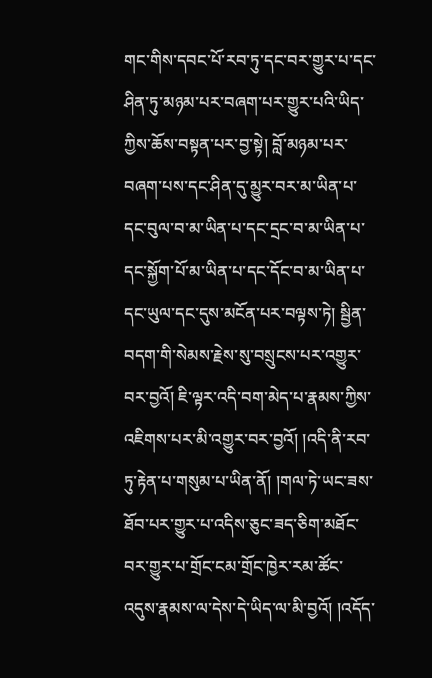གང་གིས་དབང་པོ་རབ་ཏུ་དང་བར་གྱུར་པ་དང་ཤིན་ཏུ་མཉམ་པར་བཞག་པར་གྱུར་པའི་ཡིད་ཀྱིས་ཆོས་བསྟན་པར་བྱ་སྟེ། བློ་མཉམ་པར་བཞག་པས་དང་ཤིན་དུ་མྱུར་བར་མ་ཡིན་པ་དང་བུལ་བ་མ་ཡིན་པ་དང་དྲང་བ་མ་ཡིན་པ་དང་སྐྱོག་པོ་མ་ཡིན་པ་དང་དོང་བ་མ་ཡིན་པ་དང་ཡུལ་དང་དུས་མངོན་པར་བལྟས་ཏེ། སྦྱིན་བདག་གི་སེམས་རྗེས་སུ་བསྲུངས་པར་འགྱུར་བར་བྱའོ། ཇི་ལྟར་འདི་བག་མེད་པ་རྣམས་ཀྱིས་འཇིགས་པར་མི་འགྱུར་བར་བྱའོ། །འདི་ནི་རབ་ཏུ་རྟེན་པ་གསུམ་པ་ཡིན་ནོ། །གལ་ཏེ་ཡང་ཟས་ཐོབ་པར་གྱུར་པ་འདིས་ཅུང་ཟད་ཅིག་མཐོང་བར་གྱུར་པ་གྲོང་ངམ་གྲོང་ཁྱེར་རམ་ཚོང་འདུས་རྣམས་ལ་དེས་དེ་ཡིད་ལ་མི་བྱའོ། །འདོད་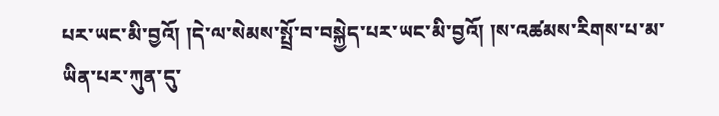པར་ཡང་མི་བྱའོ། །དེ་ལ་སེམས་སྤྲོ་བ་བསྐྱེད་པར་ཡང་མི་བྱའོ། །ས་འཚམས་རིགས་པ་མ་ཡིན་པར་ཀུན་དུ་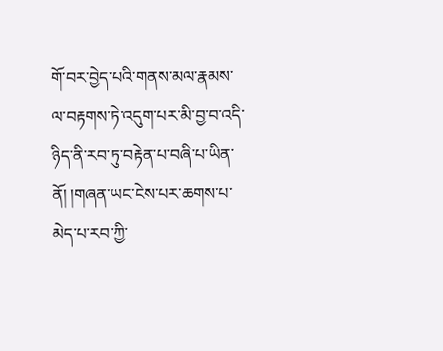གོ་བར་བྱེད་པའི་གནས་མལ་རྣམས་ལ་བརྟགས་ཏེ་འདུག་པར་མི་བྱ་བ་འདི་ཉིད་ནི་རབ་ཏུ་བརྟེན་པ་བཞི་པ་ཡིན་ནོ། །གཞན་ཡང་ངེས་པར་ཆགས་པ་མེད་པ་རབ་ཀྱི་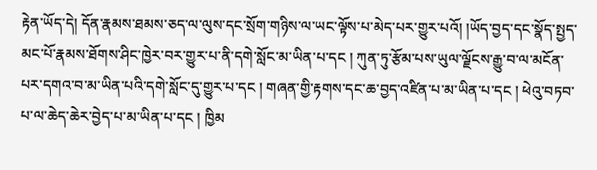རྟེན་ཡོད་དེ། དོན་རྣམས་ཐམས་ཅད་ལ་ལུས་དང་སྲོག་གཉིས་ལ་ཡང་ལྟོས་པ་མེད་པར་གྱུར་པའོ། །ཡོད་བྱད་དང་སྣོད་སྤྱད་མང་པོ་རྣམས་ཐོགས་ཤིང་ཁྱེར་བར་གྱུར་པ་ནི་དགེ་སློང་མ་ཡིན་པ་དང ། ཀུན་ཏུ་རྩོམ་པས་ཡུལ་ལྗོངས་རྒྱུ་བ་ལ་མངོན་པར་དགའ་བ་མ་ཡིན་པའི་དགེ་སློང་དུ་གྱུར་པ་དང ། གཞན་གྱི་རྟགས་དང་ཆ་བྱད་འཛིན་པ་མ་ཡིན་པ་དང ། ཕེའུ་བཏབ་པ་ལ་ཆེད་ཆེར་བྱེད་པ་མ་ཡིན་པ་དང ། ཁྱིམ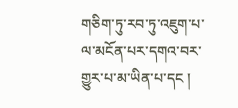གཅིག་ཏུ་རབ་ཏུ་འཇུག་པ་ལ་མངོན་པར་དགའ་བར་གྱུར་པ་མ་ཡིན་པ་དང །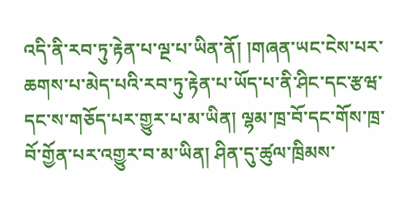འདི་ནི་རབ་ཏུ་རྟེན་པ་ལྔ་པ་ཡིན་ནོ། །གཞན་ཡང་ངེས་པར་ཆགས་པ་མེད་པའི་རབ་ཏུ་རྟེན་པ་ཡོད་པ་ནི་ཤིང་དང་རྩཝ་དང་ས་གཅོད་པར་གྱུར་པ་མ་ཡིན། ལྷམ་ཁྲ་བོ་དང་གོས་ཁྲ་བོ་གྱོན་པར་འགྱུར་བ་མ་ཡིན། ཤིན་དུ་ཚུལ་ཁྲིམས་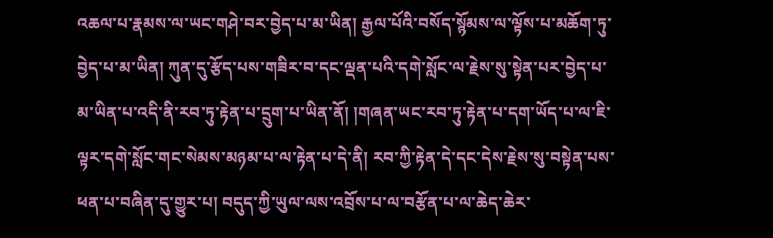འཆལ་པ་རྣམས་ལ་ཡང་གཤེ་བར་བྱེད་པ་མ་ཡིན། རྒྱལ་པོའི་བསོད་སྙོམས་ལ་ལྟོས་པ་མཆོག་ཏུ་བྱེད་པ་མ་ཡིན། ཀུན་དུ་རྩོད་པས་གཟིར་བ་དང་ལྡན་པའི་དགེ་སློང་ལ་རྗེས་སུ་སྟེན་པར་བྱེད་པ་མ་ཡིན་པ་འདི་ནི་རབ་ཏུ་རྟེན་པ་དྲུག་པ་ཡིན་ནོ། །གཞན་ཡང་རབ་ཏུ་རྟེན་པ་དག་ཡོད་པ་ལ་ཇི་ལྟར་དགེ་སློང་གང་སེམས་མཉམ་པ་ལ་རྟེན་པ་དེ་ནི། རབ་ཀྱི་རྟེན་དེ་དང་དེས་རྗེས་སུ་བསྟེན་པས་ཕན་པ་བཞིན་དུ་གྱུར་པ། བདུད་ཀྱི་ཡུལ་ལས་འབྲོས་པ་ལ་བརྩོན་པ་ལ་ཆེད་ཆེར་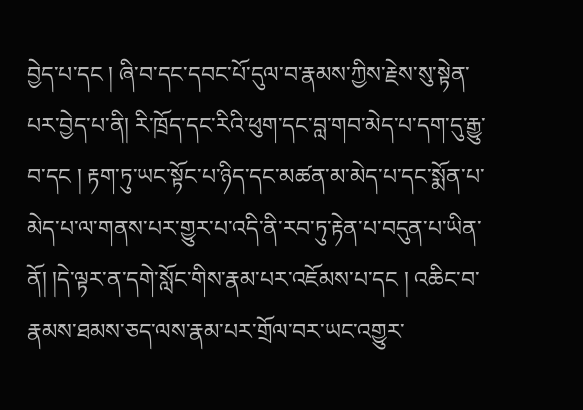བྱེད་པ་དང ། ཞི་བ་དང་དབང་པོ་དུལ་བ་རྣམས་ཀྱིས་རྗེས་སུ་སྟེན་པར་བྱེད་པ་ནི། རི་ཁྲོད་དང་རིའི་ཕུག་དང་བླ་གབ་མེད་པ་དག་དུ་རྒྱུ་བ་དང ། རྟག་ཏུ་ཡང་སྟོང་པ་ཉིད་དང་མཚན་མ་མེད་པ་དང་སྨོན་པ་མེད་པ་ལ་གནས་པར་གྱུར་པ་འདི་ནི་རབ་ཏུ་རྟེན་པ་བདུན་པ་ཡིན་ནོ། །དེ་ལྟར་ན་དགེ་སློང་གིས་རྣམ་པར་འཇོམས་པ་དང ། འཆིང་བ་རྣམས་ཐམས་ཅད་ལས་རྣམ་པར་གྲོལ་བར་ཡང་འགྱུར་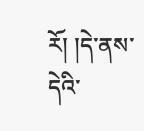རོ། །དེ་ནས་དེའི་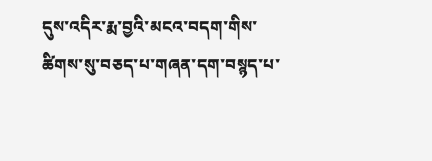དུས་འདིར་རྨ་བྱའི་མངའ་བདག་གིས་ཚིགས་སུ་བཅད་པ་གཞན་དག་བསྙད་པ་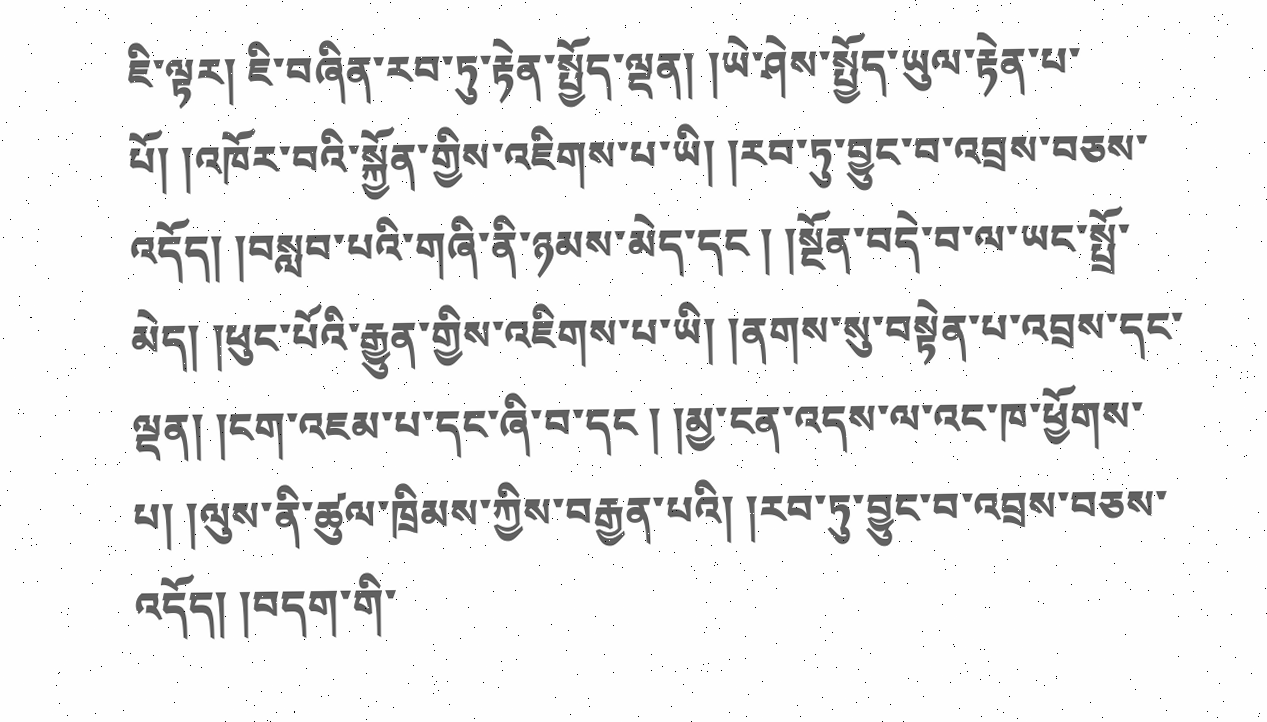ཇི་ལྟར། ཇི་བཞིན་རབ་ཏུ་རྟེན་སྤྱོད་ལྡན། །ཡེ་ཤེས་སྤྱོད་ཡུལ་རྟེན་པ་པོ། །འཁོར་བའི་སྐྱོན་གྱིས་འཇིགས་པ་ཡི། །རབ་ཏུ་བྱུང་བ་འབྲས་བཅས་འདོད། །བསླབ་པའི་གཞི་ནི་ཉམས་མེད་དང ། །སྔོན་བདེ་བ་ལ་ཡང་སྤྲོ་མེད། །ཕུང་པོའི་རྒྱུན་གྱིས་འཇིགས་པ་ཡི། །ནགས་སུ་བསྟེན་པ་འབྲས་དང་ལྡན། །ངག་འཇམ་པ་དང་ཞི་བ་དང ། །མྱ་ངན་འདས་ལ་འང་ཁ་ཕྱོགས་པ། །ལུས་ནི་ཚུལ་ཁྲིམས་ཀྱིས་བརྒྱན་པའི། །རབ་ཏུ་བྱུང་བ་འབྲས་བཅས་འདོད། །བདག་གི་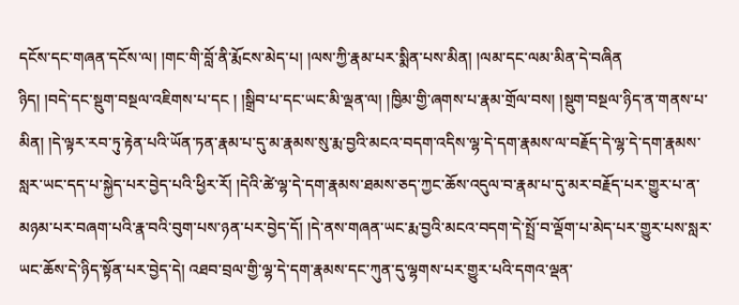དངོས་དང་གཞན་དངོས་ལ། །གང་གི་བློ་ནི་རྨོངས་མེད་པ། །ལས་ཀྱི་རྣམ་པར་སྨིན་པས་མིན། །ལམ་དང་ལམ་མིན་དེ་བཞིན
ཉིད། །བདེ་དང་སྡུག་བསྔལ་འཇིགས་པ་དང ། །སྒྲིབ་པ་དང་ཡང་མི་ལྡན་ལ། །ཁྱིམ་གྱི་ཞགས་པ་རྣམ་གྲོལ་བས། །སྡུག་བསྔལ་ཉིད་ན་གནས་པ་མིན། །དེ་ལྟར་རབ་ཏུ་རྟེན་པའི་ཡོན་ཏན་རྣམ་པ་དུ་མ་རྣམས་སུ་རྨ་བྱའི་མངའ་བདག་འདིས་ལྷ་དེ་དག་རྣམས་ལ་བརྗོད་དེ་ལྷ་དེ་དག་རྣམས་སླར་ཡང་དད་པ་སྐྱེད་པར་བྱེད་པའི་ཕྱིར་རོ། །དེའི་ཚེ་ལྷ་དེ་དག་རྣམས་ཐམས་ཅད་ཀྱང་ཆོས་འདུལ་བ་རྣམ་པ་དུ་མར་བརྗོད་པར་གྱུར་པ་ན་མཉམ་པར་བཞག་པའི་རྣ་བའི་བུག་པས་ཉན་པར་བྱེད་དོ། །དེ་ནས་གཞན་ཡང་རྨ་བྱའི་མངའ་བདག་དེ་སྤྲོ་བ་ལྡོག་པ་མེད་པར་གྱུར་པས་སླར་ཡང་ཆོས་དེ་ཉིད་སྟོན་པར་བྱེད་དེ། འཐབ་བྲལ་གྱི་ལྷ་དེ་དག་རྣམས་དང་ཀུན་དུ་ལྷགས་པར་གྱུར་པའི་དགའ་ལྡན་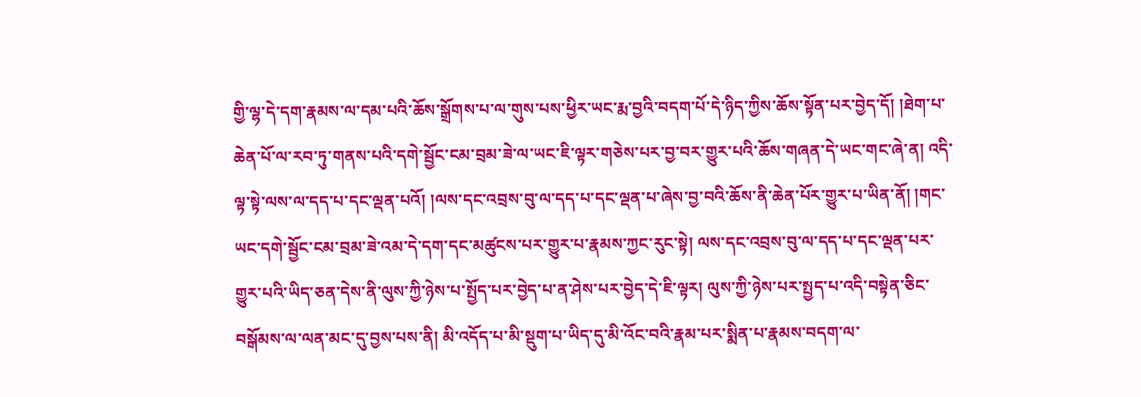གྱི་ལྷ་དེ་དག་རྣམས་ལ་དམ་པའི་ཆོས་སྒྲོགས་པ་ལ་གུས་པས་ཕྱིར་ཡང་རྨ་བྱའི་བདག་པོ་དེ་ཉིད་ཀྱིས་ཆོས་སྟོན་པར་བྱེད་དོ། །ཐེག་པ་ཆེན་པོ་ལ་རབ་ཏུ་གནས་པའི་དགེ་སྦྱོང་ངམ་བྲམ་ཟེ་ལ་ཡང་ཇི་ལྟར་གཅེས་པར་བྱ་བར་གྱུར་པའི་ཆོས་གཞན་དེ་ཡང་གང་ཞེ་ན། འདི་ལྟ་སྟེ་ལས་ལ་དད་པ་དང་ལྡན་པའོ། །ལས་དང་འབྲས་བུ་ལ་དད་པ་དང་ལྡན་པ་ཞེས་བྱ་བའི་ཆོས་ནི་ཆེན་པོར་གྱུར་པ་ཡིན་ནོ། །གང་ཡང་དགེ་སྦྱོང་ངམ་བྲམ་ཟེ་འམ་དེ་དག་དང་མཚུངས་པར་གྱུར་པ་རྣམས་ཀྱང་རུང་སྟེ། ལས་དང་འབྲས་བུ་ལ་དད་པ་དང་ལྡན་པར་གྱུར་པའི་ཡིད་ཅན་དེས་ནི་ལུས་ཀྱི་ཉེས་པ་སྤྱོད་པར་བྱེད་པ་ན་ཤེས་པར་བྱེད་དེ་ཇི་ལྟར། ལུས་ཀྱི་ཉེས་པར་སྤྱད་པ་འདི་བསྟེན་ཅིང་བསྒོམས་ལ་ལན་མང་དུ་བྱས་པས་ནི། མི་འདོད་པ་མི་སྡུག་པ་ཡིད་དུ་མི་འོང་བའི་རྣམ་པར་སྨིན་པ་རྣམས་བདག་ལ་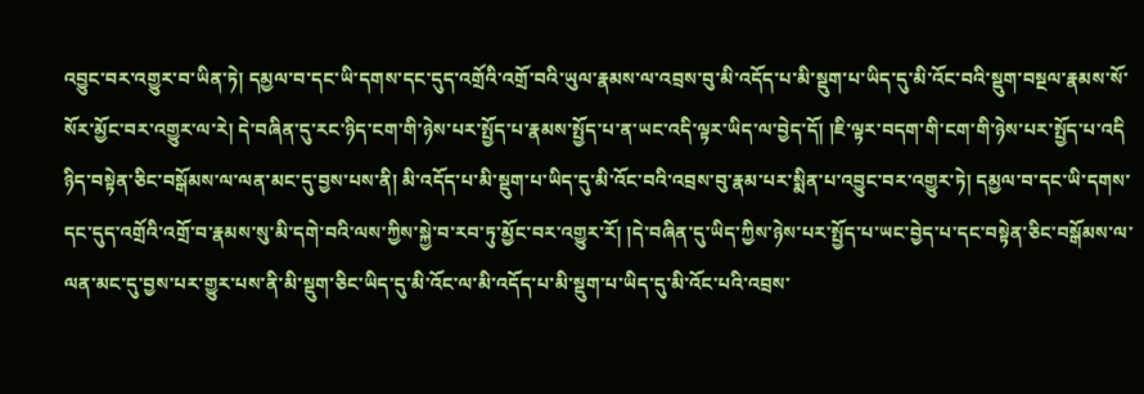འབྱུང་བར་འགྱུར་བ་ཡིན་ཏེ། དམྱལ་བ་དང་ཡི་དགས་དང་དུད་འགྲོའི་འགྲོ་བའི་ཡུལ་རྣམས་ལ་འབྲས་བུ་མི་འདོད་པ་མི་སྡུག་པ་ཡིད་དུ་མི་འོང་བའི་སྡུག་བསྔལ་རྣམས་སོ་སོར་མྱོང་བར་འགྱུར་ལ་རེ། དེ་བཞིན་དུ་རང་ཉིད་ངག་གི་ཉེས་པར་སྤྱོད་པ་རྣམས་སྤྱོད་པ་ན་ཡང་འདི་ལྟར་ཡིད་ལ་བྱེད་དོ། །ཇི་ལྟར་བདག་གི་ངག་གི་ཉེས་པར་སྤྱོད་པ་འདི
ཉིད་བསྟེན་ཅིང་བསྒོམས་ལ་ལན་མང་དུ་བྱས་པས་ནི། མི་འདོད་པ་མི་སྡུག་པ་ཡིད་དུ་མི་འོང་བའི་འབྲས་བུ་རྣམ་པར་སྨིན་པ་འབྱུང་བར་འགྱུར་ཏེ། དམྱལ་བ་དང་ཡི་དགས་དང་དུད་འགྲོའི་འགྲོ་བ་རྣམས་སུ་མི་དགེ་བའི་ལས་ཀྱིས་སྐྱེ་བ་རབ་ཏུ་མྱོང་བར་འགྱུར་རོ། །དེ་བཞིན་དུ་ཡིད་ཀྱིས་ཉེས་པར་སྤྱོད་པ་ཡང་བྱེད་པ་དང་བསྟེན་ཅིང་བསྒོམས་ལ་ལན་མང་དུ་བྱས་པར་གྱུར་པས་ནི་མི་སྡུག་ཅིང་ཡིད་དུ་མི་འོང་ལ་མི་འདོད་པ་མི་སྡུག་པ་ཡིད་དུ་མི་འོང་པའི་འབྲས་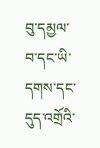བུ་དམྱལ་བ་དང་ཡི་དགས་དང་དུད་འགྲོའི་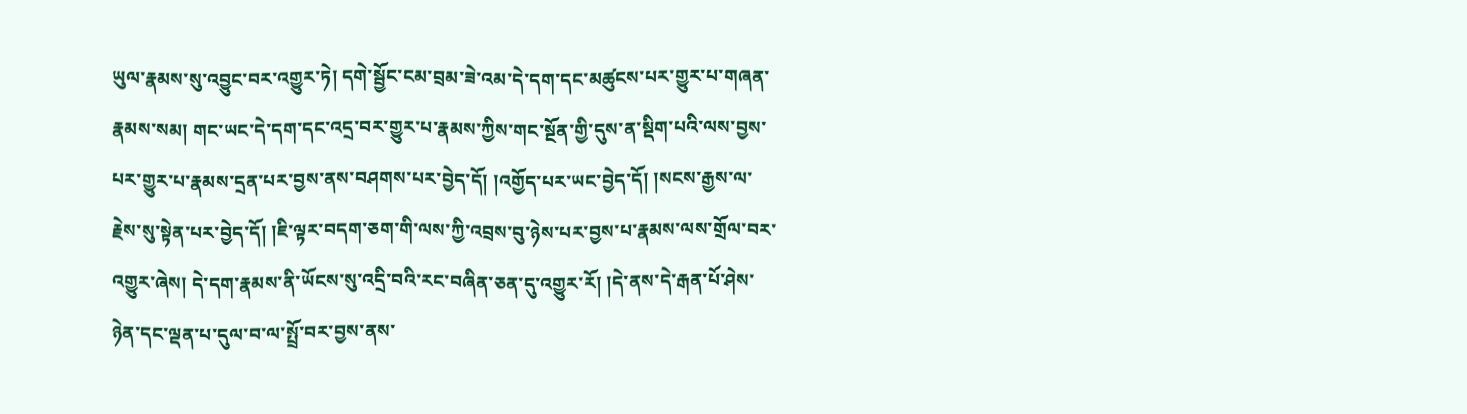ཡུལ་རྣམས་སུ་འབྱུང་བར་འགྱུར་ཏེ། དགེ་སྦྱོང་ངམ་བྲམ་ཟེ་འམ་དེ་དག་དང་མཚུངས་པར་གྱུར་པ་གཞན་རྣམས་སམ། གང་ཡང་དེ་དག་དང་འདྲ་བར་གྱུར་པ་རྣམས་ཀྱིས་གང་སྔོན་གྱི་དུས་ན་སྡིག་པའི་ལས་བྱས་པར་གྱུར་པ་རྣམས་དྲན་པར་བྱས་ནས་བཤགས་པར་བྱེད་དོ། །འགྱོད་པར་ཡང་བྱེད་དོ། །སངས་རྒྱས་ལ་རྗེས་སུ་སྟེན་པར་བྱེད་དོ། །ཇི་ལྟར་བདག་ཅག་གི་ལས་ཀྱི་འབྲས་བུ་ཉེས་པར་བྱས་པ་རྣམས་ལས་གྲོལ་བར་འགྱུར་ཞེས། དེ་དག་རྣམས་ནི་ཡོངས་སུ་འདྲི་བའི་རང་བཞིན་ཅན་དུ་འགྱུར་རོ། །དེ་ནས་དེ་རྒན་པོ་ཤེས་ཉེན་དང་ལྡན་པ་དུལ་བ་ལ་སྤྲོ་བར་བྱས་ནས་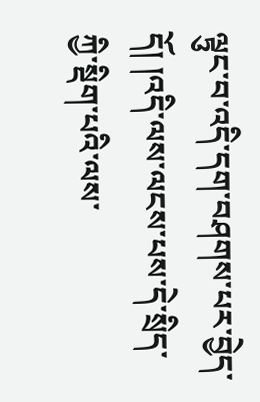ལྟུང་བ་འདི་དག་བཤགས་པར་བྱེད་དོ། །འདི་ལས་ལངས་པས་དེ་སྲིད་ཀྱི་སྡིག་པའི་ལས་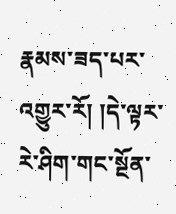རྣམས་ཟད་པར་འགྱུར་རོ། །དེ་ལྟར་རེ་ཤིག་གང་སྔོན་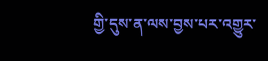གྱི་དུས་ན་ལས་བྱས་པར་འགྱུར་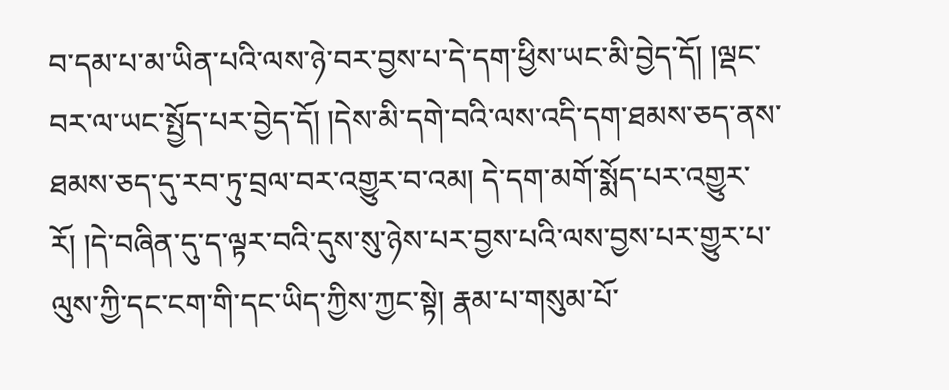བ་དམ་པ་མ་ཡིན་པའི་ལས་ཉེ་བར་བྱས་པ་དེ་དག་ཕྱིས་ཡང་མི་བྱེད་དོ། །ལྡང་བར་ལ་ཡང་སྤྱོད་པར་བྱེད་དོ། །དེས་མི་དགེ་བའི་ལས་འདི་དག་ཐམས་ཅད་ནས་ཐམས་ཅད་དུ་རབ་ཏུ་བྲལ་བར་འགྱུར་བ་འམ། དེ་དག་མགོ་སྨོད་པར་འགྱུར་རོ། །དེ་བཞིན་དུ་ད་ལྟར་བའི་དུས་སུ་ཉེས་པར་བྱས་པའི་ལས་བྱས་པར་གྱུར་པ་ལུས་ཀྱི་དང་ངག་གི་དང་ཡིད་ཀྱིས་ཀྱང་སྟེ། རྣམ་པ་གསུམ་པོ་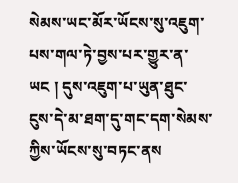སེམས་ཡང་མོར་ཡོངས་སུ་འཇུག་པས་གལ་ཏེ་བྱས་པར་གྱུར་ན་ཡང ། དུས་འཇུག་པ་ཡུན་ཐུང་ངུས་དེ་མ་ཐག་དུ་གང་དག་སེམས་ཀྱིས་ཡོངས་སུ་བཏང་ནས